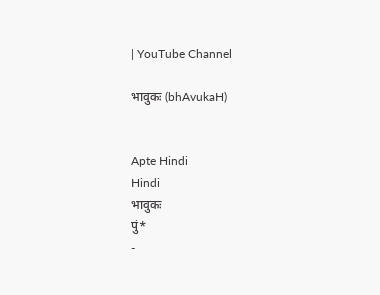| YouTube Channel

भावुकः (bhAvukaH)


Apte Hindi
Hindi
भावुकः
पुं*
-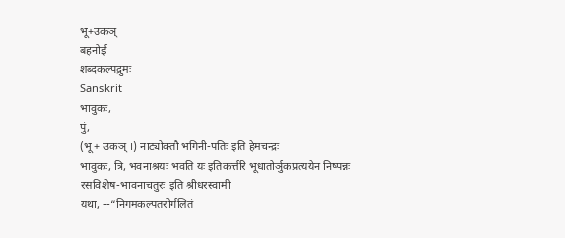भू+उकञ्
बहनोई
शब्दकल्पद्रुमः
Sanskrit
भावुकः,
पुं,
(भू + उकञ् ।) नाट्योक्तौ भगिनी-पतिः इति हेमचन्द्रः
भावुकः, त्रि, भवनाश्रयः भवति यः इतिकर्त्तरि भूधातोर्ञुकप्रत्ययेन निष्पन्नः
रसविशेष-भावनाचतुरः इति श्रीधरस्वामी
यथा, --“निगमकल्पतरोर्गलितं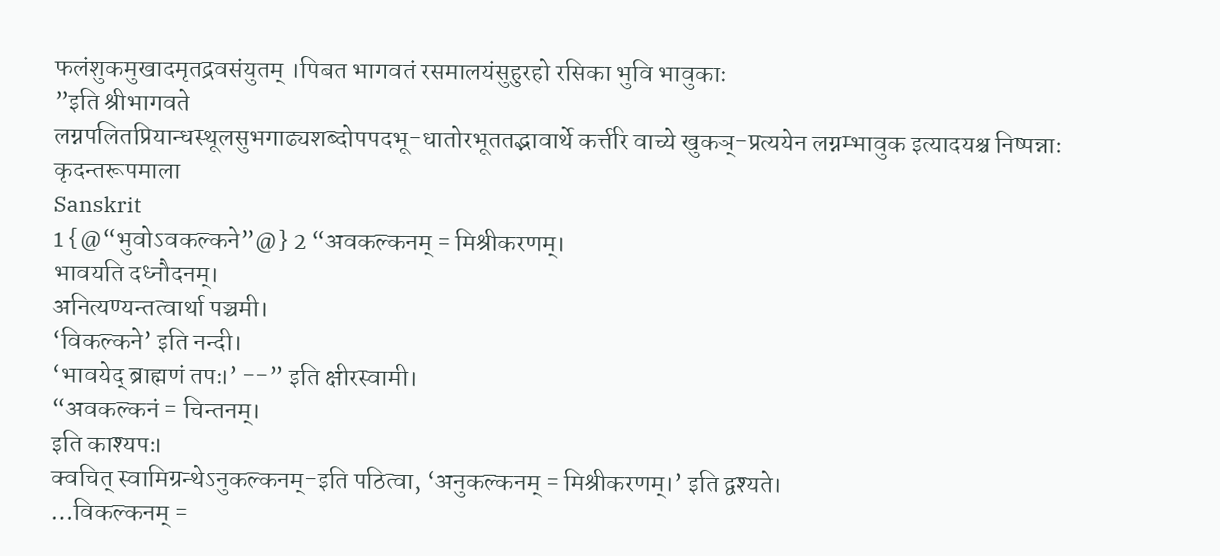फलंशुकमुखादमृतद्रवसंयुतम् ।पिबत भागवतं रसमालयंसुहुरहो रसिका भुवि भावुकाः
”इति श्रीभागवते
लग्नपलितप्रियान्धस्थूलसुभगाढ्यशब्दोपपदभू-धातोरभूततद्भावार्थे कर्त्तरि वाच्ये खुकञ्-प्रत्ययेन लग्नम्भावुक इत्यादयश्च निष्पन्नाः
कृदन्तरूपमाला
Sanskrit
1 {@“भुवोऽवकल्कने”@} 2 “अवकल्कनम् = मिश्रीकरणम्।
भावयति दध्नौदनम्।
अनित्यण्यन्तत्वार्था पञ्चमी।
‘विकल्कने’ इति नन्दी।
‘भावयेद् ब्राह्मणं तपः।’ --” इति क्षीरस्वामी।
“अवकल्कनं = चिन्तनम्।
इति काश्यपः।
क्वचित् स्वामिग्रन्थेऽनुकल्कनम्-इति पठित्वा, ‘अनुकल्कनम् = मिश्रीकरणम्।’ इति द्वश्यते।
…विकल्कनम् =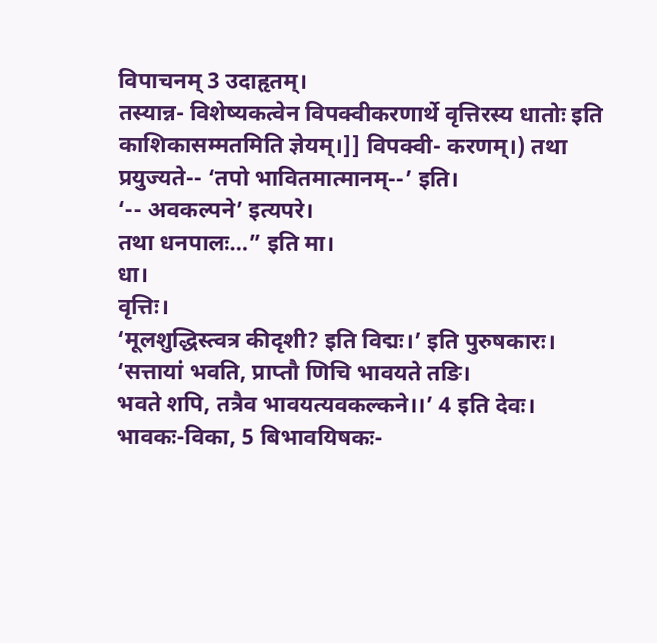विपाचनम् 3 उदाहृतम्।
तस्यान्न- विशेष्यकत्वेन विपक्वीकरणार्थे वृत्तिरस्य धातोः इति काशिकासम्मतमिति ज्ञेयम्।]] विपक्वी- करणम्।) तथा प्रयुज्यते-- ‘तपो भावितमात्मानम्--’ इति।
‘-- अवकल्पने’ इत्यपरे।
तथा धनपालः…” इति मा।
धा।
वृत्तिः।
‘मूलशुद्धिस्त्वत्र कीदृशी? इति विद्मः।’ इति पुरुषकारः।
‘सत्तायां भवति, प्राप्तौ णिचि भावयते तङि।
भवते शपि, तत्रैव भावयत्यवकल्कने।।’ 4 इति देवः।
भावकः-विका, 5 बिभावयिषकः-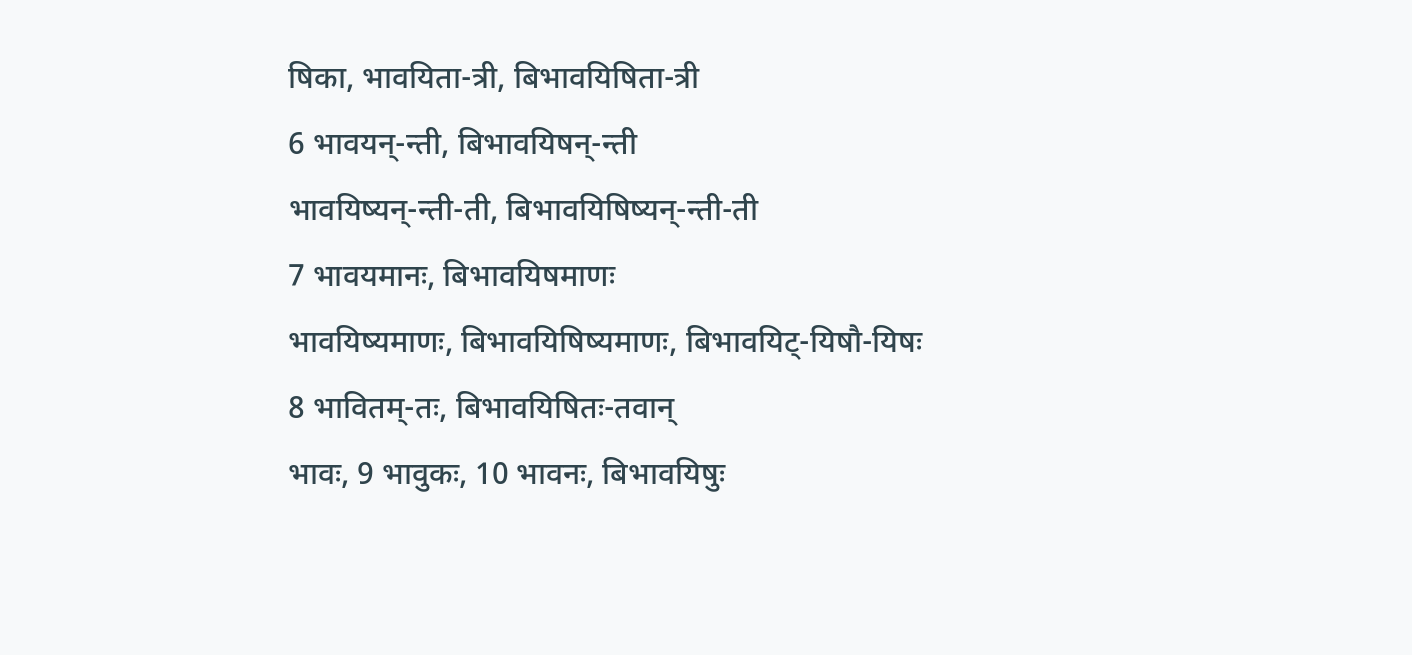षिका, भावयिता-त्री, बिभावयिषिता-त्री
6 भावयन्-न्ती, बिभावयिषन्-न्ती
भावयिष्यन्-न्ती-ती, बिभावयिषिष्यन्-न्ती-ती
7 भावयमानः, बिभावयिषमाणः
भावयिष्यमाणः, बिभावयिषिष्यमाणः, बिभावयिट्-यिषौ-यिषः
8 भावितम्-तः, बिभावयिषितः-तवान्
भावः, 9 भावुकः, 10 भावनः, बिभावयिषुः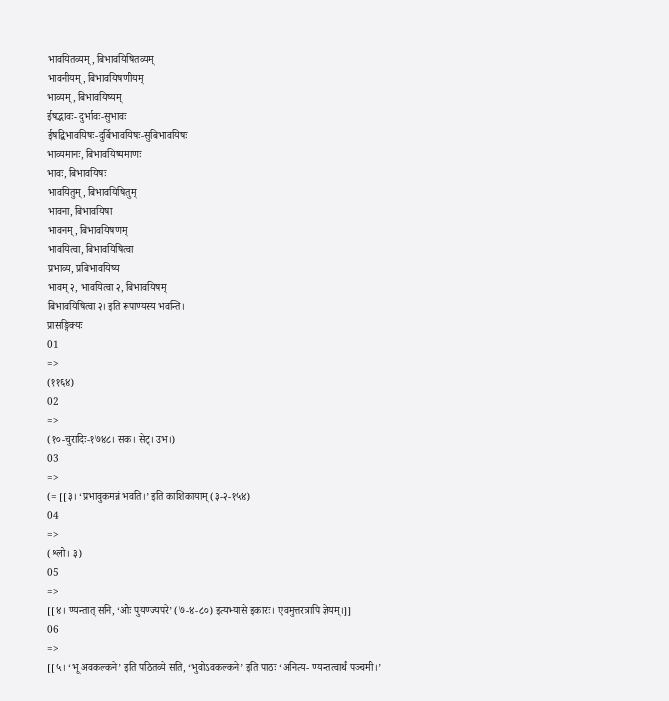भावयितव्यम्, बिभावयिषितव्यम्
भावनीयम्, बिभावयिषणीयम्
भाव्यम्, बिभावयिष्यम्
ईषद्भावः- दुर्भावः-सुभावः
ईषद्बिभावयिषः-दुर्बिभावयिषः-सुबिभावयिषः
भाव्यमानः, बिभावयिष्यमाणः
भावः, बिभावयिषः
भावयितुम्, बिभावयिषितुम्
भावना, बिभावयिषा
भावनम्, बिभावयिषणम्
भावयित्वा, बिभावयिषित्वा
प्रभाव्य, प्रबिभावयिष्य
भावम् २, भावयित्वा २, बिभावयिषम्
बिभावयिषित्वा २। इति रूपाण्यस्य भवन्ति।
प्रासङ्गिक्यः
01
=>
(११६४)
02
=>
(१०-चुरादिः-१७४८। सक। सेट्। उभ।)
03
=>
(= [[३। ‘प्रभावुकमन्नं भवति।’ इति काशिकायाम् (३-२-१५४)
04
=>
(श्लो। ३)
05
=>
[[४। ण्यन्तात् सनि, ‘ओः पुयण्ज्यपरे’ (७-४-८०) इत्यभ्यासे इकारः। एवमुत्तरत्रापि ज्ञेयम्।]]
06
=>
[[५। ‘भू अवकल्कने’ इति पठितव्ये सति, ‘भुवोऽवकल्कने’ इति पाठः ‘अनित्य- ण्यन्तत्वार्थं पञ्चमी।’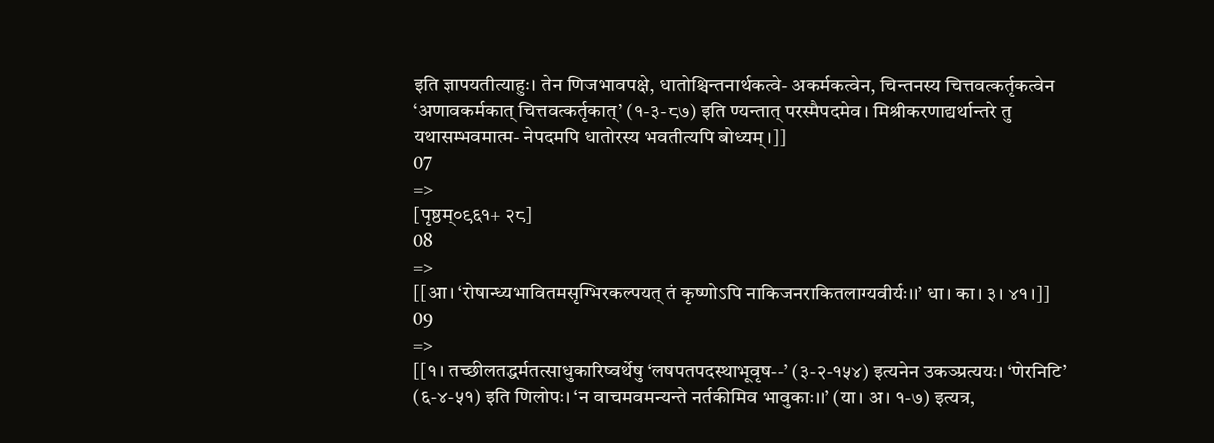इति ज्ञापयतीत्याहुः। तेन णिजभावपक्षे, धातोश्चिन्तनार्थकत्वे- अकर्मकत्वेन, चिन्तनस्य चित्तवत्कर्तृकत्वेन ‘अणावकर्मकात् चित्तवत्कर्तृकात्’ (१-३-८७) इति ण्यन्तात् परस्मैपदमेव। मिश्रीकरणाद्यर्थान्तरे तु यथासम्भवमात्म- नेपदमपि धातोरस्य भवतीत्यपि बोध्यम्।]]
07
=>
[पृष्ठम्०९६१+ २८]
08
=>
[[आ। ‘रोषान्ध्यभावितमसृग्भिरकल्पयत् तं कृष्णोऽपि नाकिजनराकितलाग्यवीर्यः।।’ धा। का। ३। ४१।]]
09
=>
[[१। तच्छीलतद्धर्मतत्साधुकारिष्वर्थेषु ‘लषपतपदस्थाभूवृष--’ (३-२-१५४) इत्यनेन उकञ्प्रत्ययः। ‘णेरनिटि’ (६-४-५१) इति णिलोपः। ‘न वाचमवमन्यन्ते नर्तकीमिव भावुकाः।।’ (या। अ। १-७) इत्यत्र,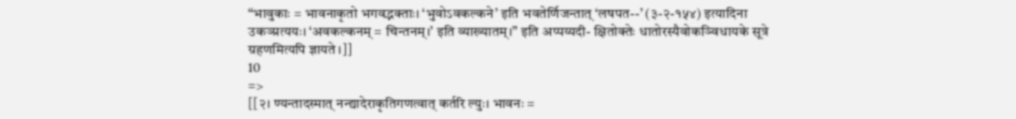“भावुकाः = भावनाकृतो भगवद्भक्ताः। ‘भुवोऽवकल्कने’ इति भवतेर्णिजन्तात् ‘लषपत--’ (३-२-१५४) इत्यादिना उकञ्प्रत्ययः। ‘अवकल्कनम् = चिन्तनम्।’ इति व्याख्यातम्।” इति अप्पय्यदी- क्षितोक्तेः धातोरस्यैवोकञ्विधायके सूत्रे ग्रहणमित्यपि ज्ञायते।]]
10
=>
[[२। ण्यन्तादस्मात् नन्द्यादेराकृतिगणत्वात् कर्तरि ल्युः। भावनः =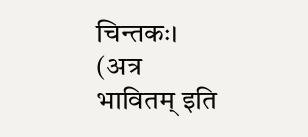चिन्तकः। (अत्र भावितम् इति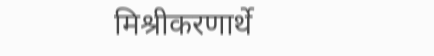मिश्रीकरणार्थे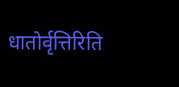धातोर्वृत्तिरिति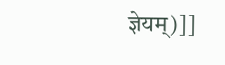ज्ञेयम्)]]